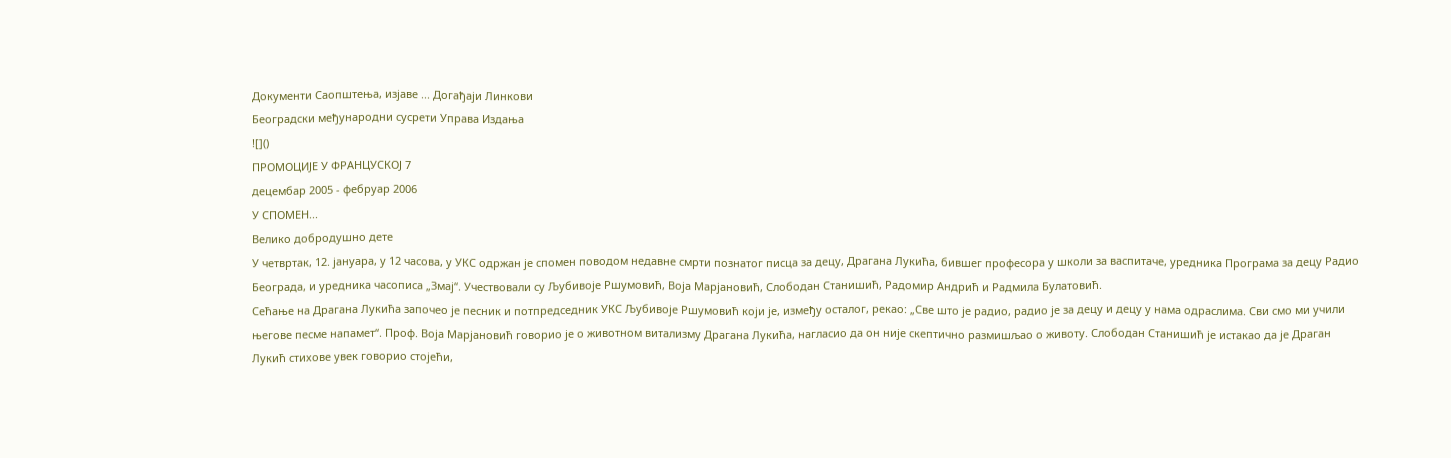Документи Саопштења, изјаве ... Догађаји Линкови
Београдски међународни сусрети Управа Издања
![]()
ПРОМОЦИЈЕ У ФРАНЦУСКОЈ 7
децембар 2005 - фебруар 2006
У СПОМЕН...
Велико добродушно дете
У четвртак, 12. јануара, у 12 часова, у УКС одржан је спомен поводом недавне смрти познатог писца за децу, Драгана Лукића, бившег професора у школи за васпитаче, уредника Програма за децу Радио Београда, и уредника часописа „Змај“. Учествовали су Љубивоје Ршумовић, Воја Марјановић, Слободан Станишић, Радомир Андрић и Радмила Булатовић.
Сећање на Драгана Лукића започео је песник и потпредседник УКС Љубивоје Ршумовић који је, између осталог, рекао: „Све што је радио, радио је за децу и децу у нама одраслима. Сви смо ми учили његове песме напамет“. Проф. Воја Марјановић говорио је о животном витализму Драгана Лукића, нагласио да он није скептично размишљао о животу. Слободан Станишић је истакао да је Драган Лукић стихове увек говорио стојећи,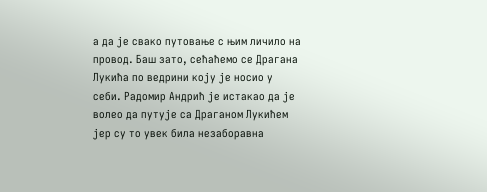а да је свако путовање с њим личило на провод. Баш зато, сећаћемо се Драгана Лукића по ведрини коју је носио у себи. Радомир Андрић је истакао да је волео да путује са Драганом Лукићем јер су то увек била незаборавна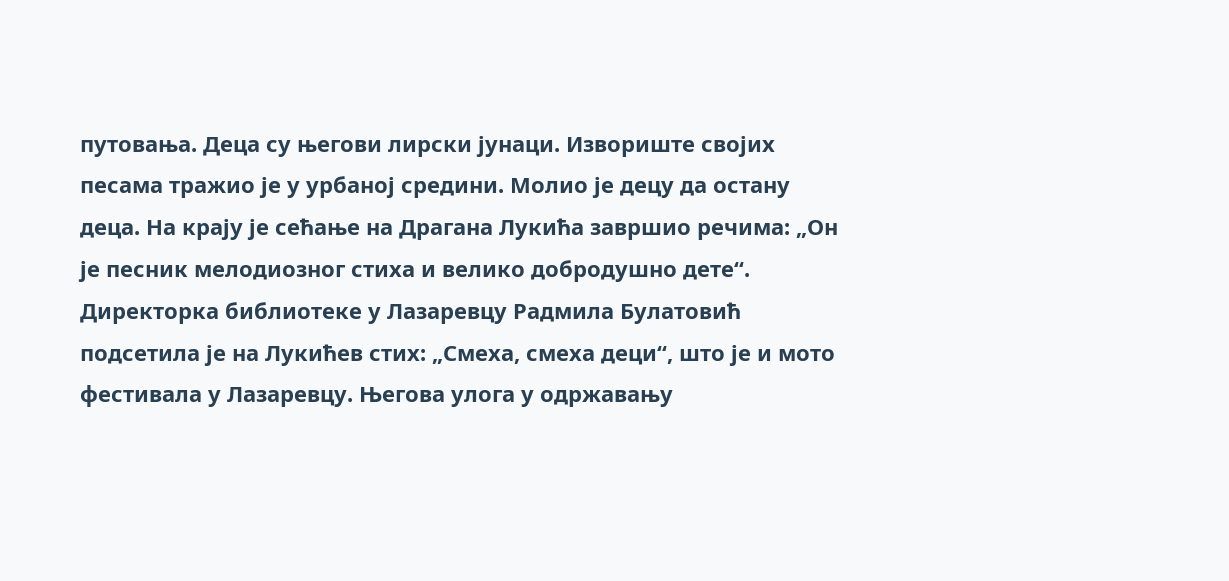путовања. Деца су његови лирски јунаци. Извориште својих песама тражио је у урбаној средини. Молио је децу да остану деца. На крају је сећање на Драгана Лукића завршио речима: „Он је песник мелодиозног стиха и велико добродушно дете“. Директорка библиотеке у Лазаревцу Радмила Булатовић подсетила је на Лукићев стих: „Смеха, смеха деци“, што је и мото фестивала у Лазаревцу. Његова улога у одржавању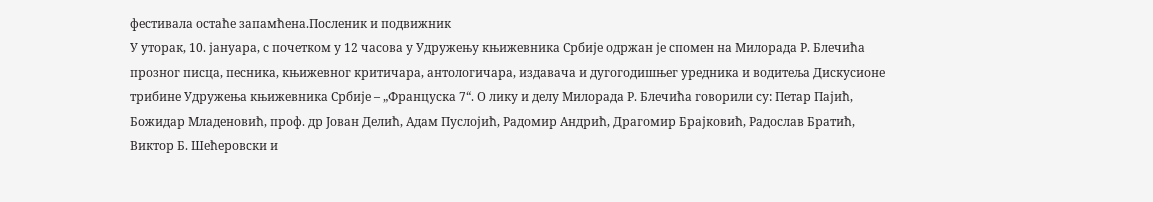фестивала остаће запамћена.Посленик и подвижник
У уторак, 10. јануара, с почетком у 12 часова у Удружењу књижевника Србије одржан је спомен на Милорада Р. Блечића прозног писца, песника, књижевног критичара, антологичара, издавача и дугогодишњег уредника и водитеља Дискусионе трибине Удружења књижевника Србије – „Француска 7“. О лику и делу Милорада Р. Блечића говорили су: Петар Пајић, Божидар Младеновић, проф. др Јован Делић, Адам Пуслојић, Радомир Андрић, Драгомир Брајковић, Радослав Братић, Виктор Б. Шећеровски и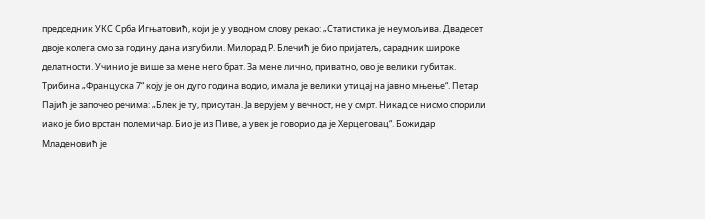председник УКС Срба Игњатовић, који је у уводном слову рекао: „Статистика је неумољива. Двадесет двоје колега смо за годину дана изгубили. Милорад Р. Блечић је био пријатељ, сарадник широке делатности. Учинио је више за мене него брат. За мене лично, приватно, ово је велики губитак. Трибина „Француска 7“ коју је он дуго година водио, имала је велики утицај на јавно мњење“. Петар Пајић је започео речима: „Блек је ту, присутан. Ја верујем у вечност, не у смрт. Никад се нисмо спорили иако је био врстан полемичар. Био је из Пиве, а увек је говорио да је Херцеговац“. Божидар Младеновић је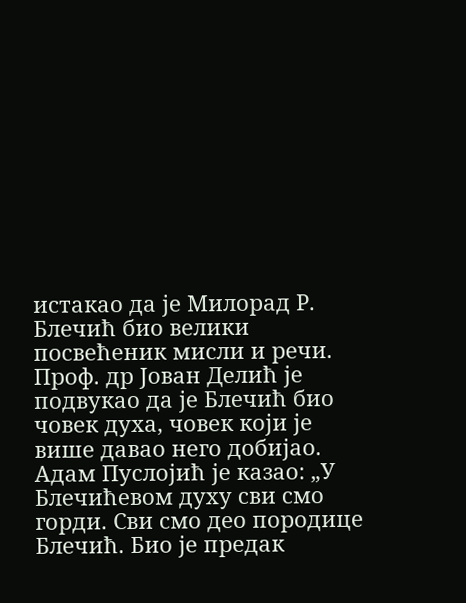истакао да је Милорад Р. Блечић био велики посвећеник мисли и речи. Проф. др Јован Делић је подвукао да је Блечић био човек духа, човек који је више давао него добијао. Адам Пуслојић је казао: „У Блечићевом духу сви смо горди. Сви смо део породице Блечић. Био је предак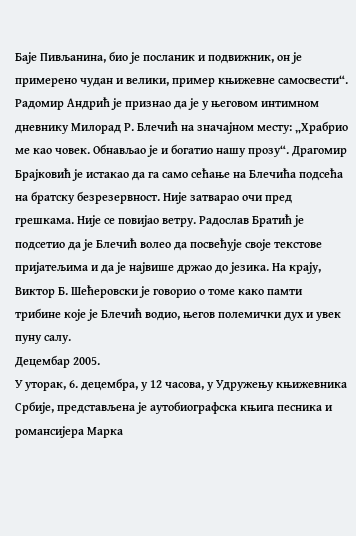Баје Пивљанина, био је посланик и подвижник, он је примерено чудан и велики, пример књижевне самосвести“. Радомир Андрић је признао да је у његовом интимном дневнику Милорад Р. Блечић на значајном месту: „Храбрио ме као човек. Обнављао је и богатио нашу прозу“. Драгомир Брајковић је истакао да га само сећање на Блечића подсећа на братску безрезервност. Није затварао очи пред грешкама. Није се повијао ветру. Радослав Братић је подсетио да је Блечић волео да посвећује своје текстове пријатељима и да је највише држао до језика. На крају, Виктор Б. Шећеровски је говорио о томе како памти трибине које је Блечић водио, његов полемички дух и увек пуну салу.
Децембар 2005.
У уторак, 6. децембра, у 12 часова, у Удружењу књижевника Србије, представљена је аутобиографска књига песника и романсијера Марка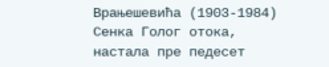Врањешевића (1903-1984) Сенка Голог отока, настала пре педесет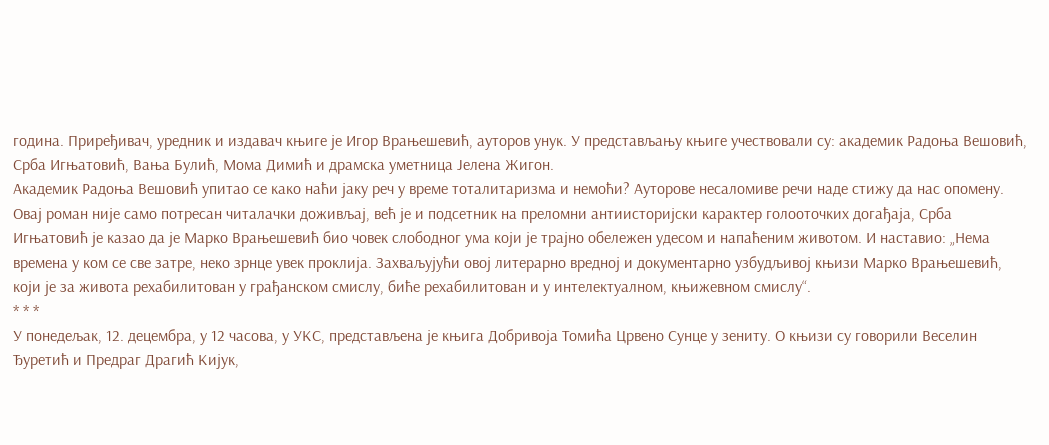година. Приређивач, уредник и издавач књиге је Игор Врањешевић, ауторов унук. У представљању књиге учествовали су: академик Радоња Вешовић, Срба Игњатовић, Вања Булић, Мома Димић и драмска уметница Јелена Жигон.
Академик Радоња Вешовић упитао се како наћи јаку реч у време тоталитаризма и немоћи? Ауторове несаломиве речи наде стижу да нас опомену. Овај роман није само потресан читалачки доживљај, већ је и подсетник на преломни антиисторијски карактер голооточких догађаја, Срба Игњатовић је казао да је Марко Врањешевић био човек слободног ума који је трајно обележен удесом и напаћеним животом. И наставио: „Нема времена у ком се све затре, неко зрнце увек проклија. Захваљујући овој литерарно вредној и документарно узбудљивој књизи Марко Врањешевић, који је за живота рехабилитован у грађанском смислу, биће рехабилитован и у интелектуалном, књижевном смислу“.
* * *
У понедељак, 12. децембра, у 12 часова, у УКС, представљена је књига Добривоја Томића Црвено Сунце у зениту. О књизи су говорили Веселин Ђуретић и Предраг Драгић Кијук,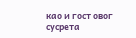као и гост овог сусрета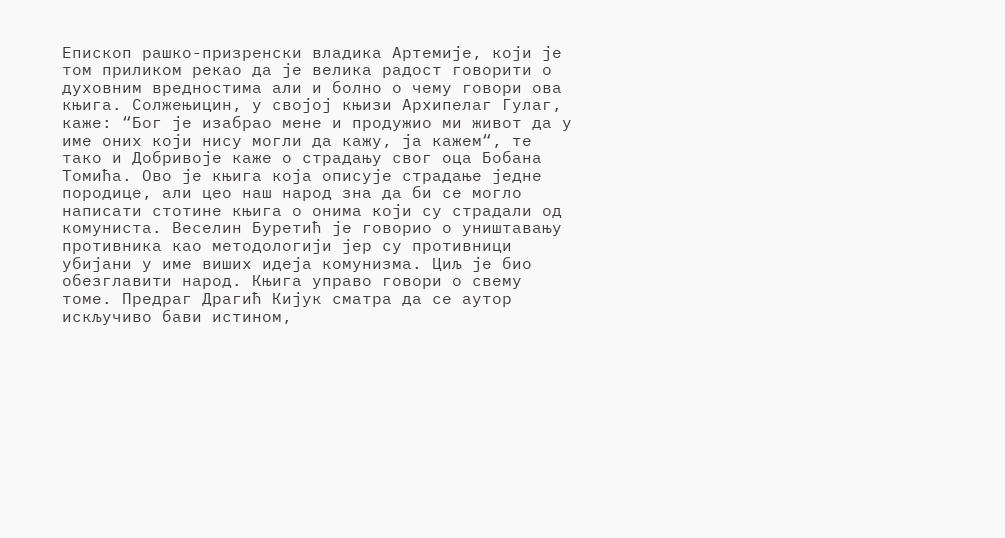Епископ рашко-призренски владика Артемије, који је том приликом рекао да је велика радост говорити о духовним вредностима али и болно о чему говори ова књига. Солжењицин, у својој књизи Архипелаг Гулаг, каже: “Бог је изабрао мене и продужио ми живот да у име оних који нису могли да кажу, ја кажем“, те тако и Добривоје каже о страдању свог оца Бобана Томића. Ово је књига која описује страдање једне породице, али цео наш народ зна да би се могло написати стотине књига о онима који су страдали од комуниста. Веселин Буретић је говорио о уништавању противника као методологији јер су противници убијани у име виших идеја комунизма. Циљ је био обезглавити народ. Књига управо говори о свему томе. Предраг Драгић Кијук сматра да се аутор искључиво бави истином,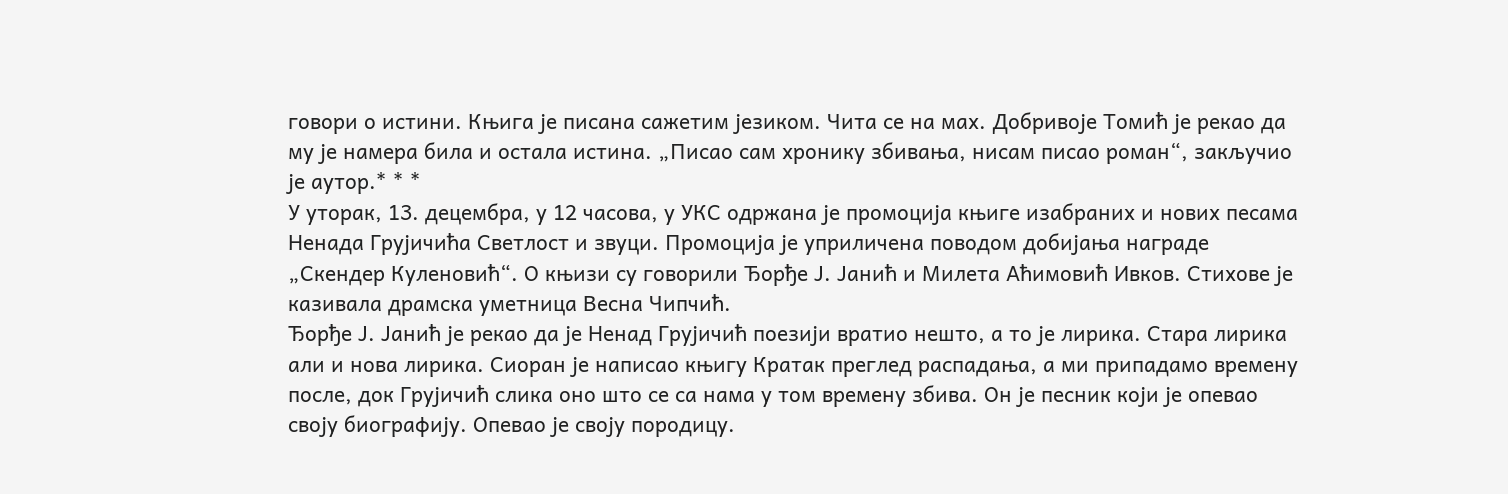говори о истини. Књига је писана сажетим језиком. Чита се на мах. Добривоје Томић је рекао да му је намера била и остала истина. „Писао сам хронику збивања, нисам писао роман“, закључио је аутор.* * *
У уторак, 13. децембра, у 12 часова, у УКС одржана је промоција књиге изабраних и нових песама Ненада Грујичића Светлост и звуци. Промоција је уприличена поводом добијања награде „Скендер Куленовић“. О књизи су говорили Ђорђе Ј. Јанић и Милета Аћимовић Ивков. Стихове је казивала драмска уметница Весна Чипчић.
Ђорђе Ј. Јанић је рекао да је Ненад Грујичић поезији вратио нешто, а то је лирика. Стара лирика али и нова лирика. Сиоран је написао књигу Кратак преглед распадања, а ми припадамо времену после, док Грујичић слика оно што се са нама у том времену збива. Он је песник који је опевао своју биографију. Опевао је своју породицу.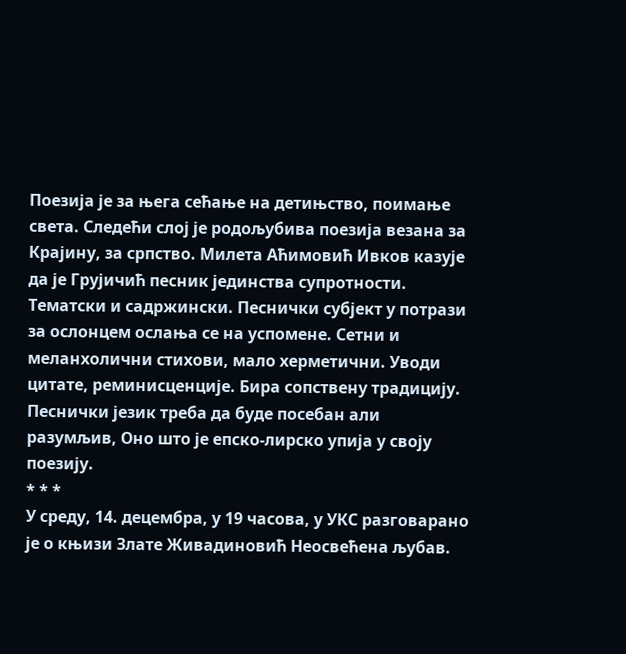Поезија је за њега сећање на детињство, поимање света. Следећи слој је родољубива поезија везана за Крајину, за српство. Милета Аћимовић Ивков казује да је Грујичић песник јединства супротности. Тематски и садржински. Песнички субјект у потрази за ослонцем ослања се на успомене. Сетни и меланхолични стихови, мало херметични. Уводи цитате, реминисценције. Бира сопствену традицију. Песнички језик треба да буде посебан али разумљив, Оно што је епско-лирско упија у своју поезију.
* * *
У среду, 14. децембра, у 19 часова, у УКС разговарано је о књизи Злате Живадиновић Неосвећена љубав.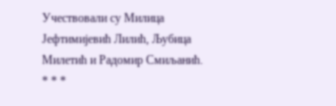Учествовали су Милица Јефтимијевић Лилић, Љубица Милетић и Радомир Смиљанић.
* * *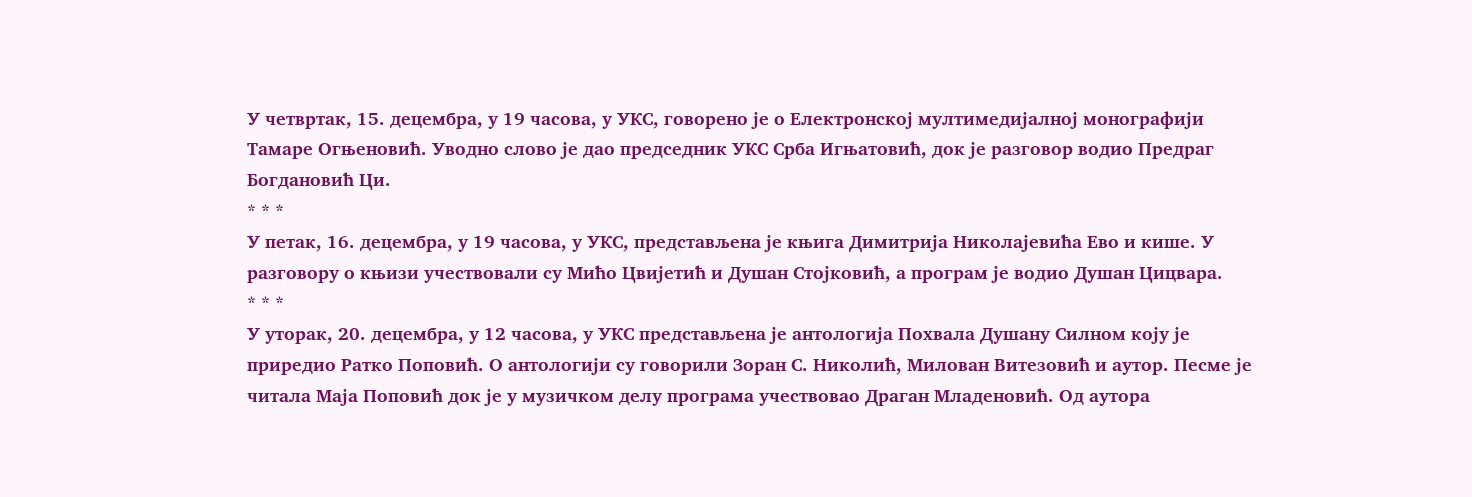У четвртак, 15. децембра, у 19 часова, у УКС, говорено је о Електронској мултимедијалној монографији Тамаре Огњеновић. Уводно слово је дао председник УКС Срба Игњатовић, док је разговор водио Предраг Богдановић Ци.
* * *
У петак, 16. децембра, у 19 часова, у УКС, представљена је књига Димитрија Николајевића Ево и кише. У разговору о књизи учествовали су Мићо Цвијетић и Душан Стојковић, а програм је водио Душан Цицвара.
* * *
У уторак, 20. децембра, у 12 часова, у УКС представљена је антологија Похвала Душану Силном коју је приредио Ратко Поповић. О антологији су говорили Зоран С. Николић, Милован Витезовић и аутор. Песме је читала Маја Поповић док је у музичком делу програма учествовао Драган Младеновић. Од аутора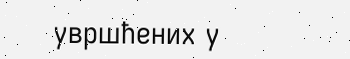увршћених у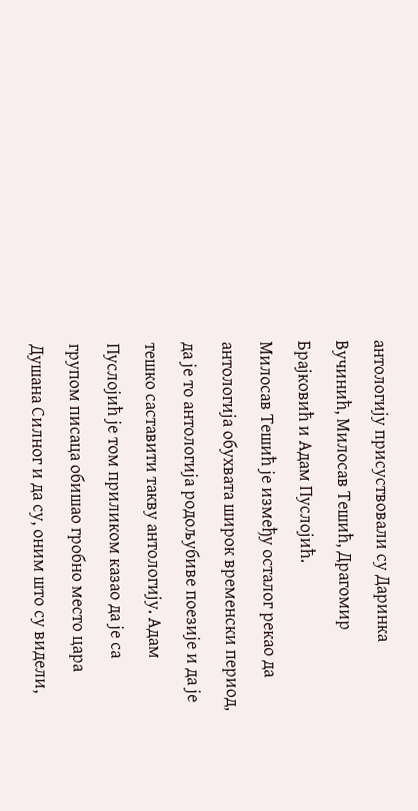антологију присуствовали су Даринка Вучинић, Милосав Тешић, Драгомир Брајковић и Адам Пуслојић.
Милосав Тешић је између осталог рекао да антологија обухвата широк временски период, да је то антологија родољубиве поезије и да је тешко саставити такву антологију. Адам Пуслојић је том приликом казао да је са групом писаца обишао гробно место цара Душана Силног и да су, оним што су видели,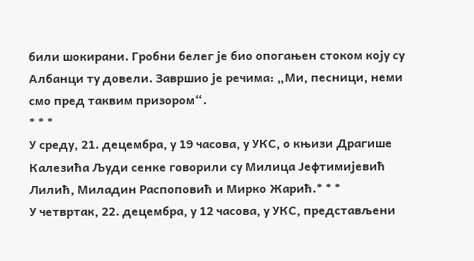били шокирани. Гробни белег је био опогањен стоком коју су Албанци ту довели. Завршио је речима: „Ми, песници, неми смо пред таквим призором“.
* * *
У среду, 21. децембра, у 19 часова, у УКС, о књизи Драгише Калезића Људи сенке говорили су Милица Јефтимијевић Лилић, Миладин Распоповић и Мирко Жарић.* * *
У четвртак, 22. децембра, у 12 часова, у УКС, представљени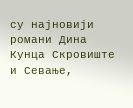су најновији романи Дина Кунца Скровиште и Севање,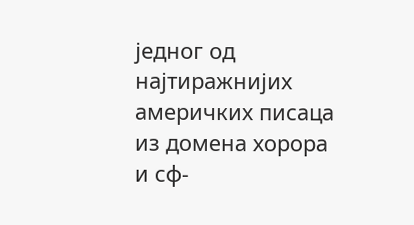једног од најтиражнијих америчких писаца из домена хорора и сф-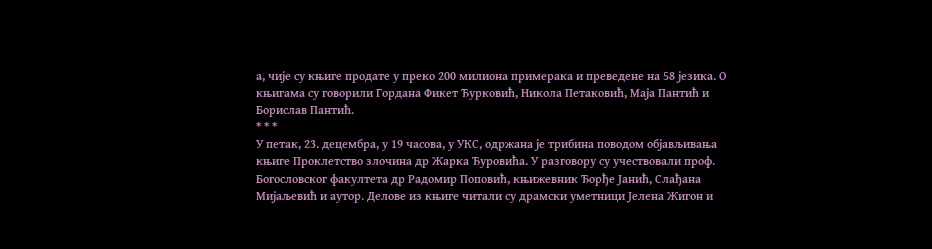а, чије су књиге продате у преко 200 милиона примерака и преведене на 58 језика. О књигама су говорили Гордана Фикет Ђурковић, Никола Петаковић, Маја Пантић и Борислав Пантић.
* * *
У петак, 23. децембра, у 19 часова, у УКС, одржана је трибина поводом објављивања књиге Проклетство злочина др Жарка Ђуровића. У разговору су учествовали проф. Богословског факултета др Радомир Поповић, књижевник Ђорђе Јанић, Слађана Мијаљевић и аутор. Делове из књиге читали су драмски уметници Јелена Жигон и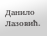Данило Лазовић.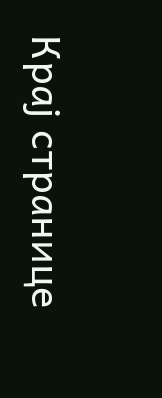Крај странице